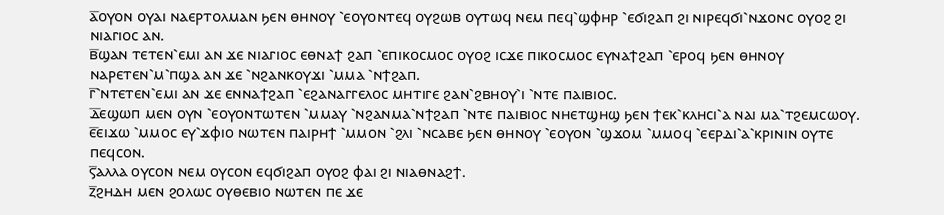ⲁ̅ⲟⲩⲟⲛ ⲟⲩⲁⲓ ⲛⲁⲉⲣⲧⲟⲗⲙⲁⲛ ϧⲉⲛ ⲑⲏⲛⲟⲩ ⳿ⲉⲟⲩⲟⲛⲧⲉϥ ⲟⲩϩⲱⲃ ⲟⲩⲧⲱϥ ⲛⲉⲙ ⲡⲉϥ⳿ϣⲫⲏⲣ ⳿ⲉϭⲓϩⲁⲡ ϩⲓ ⲛⲓⲣⲉϥϭⲓ⳿ⲛϫⲟⲛⲥ ⲟⲩⲟϩ ϩⲓ ⲛⲓⲁⲅⲓⲟⲥ ⲁⲛ.
ⲃ̅ϣⲁⲛ ⲧⲉⲧⲉⲛ⳿ⲉⲙⲓ ⲁⲛ ϫⲉ ⲛⲓⲁⲅⲓⲟⲥ ⲉⲑⲛⲁϯ ϩⲁⲡ ⳿ⲉⲡⲓⲕⲟⲥⲙⲟⲥ ⲟⲩⲟϩ ⲓⲥϫⲉ ⲡⲓⲕⲟⲥⲙⲟⲥ ⲉⲩⲛⲁϯϩⲁⲡ ⳿ⲉⲣⲟϥ ϧⲉⲛ ⲑⲏⲛⲟⲩ ⲛⲁⲣⲉⲧⲉⲛ⳿ⲙ⳿ⲡϣⲁ ⲁⲛ ϫⲉ ⳿ⲛϩⲁⲛⲕⲟⲩϫⲓ ⳿ⲙⲙⲁ ⳿ⲛϯϩⲁⲡ.
ⲅ̅⳿ⲛⲧⲉⲧⲉⲛ⳿ⲉⲙⲓ ⲁⲛ ϫⲉ ⲉⲛⲛⲁϯϩⲁⲡ ⳿ⲉϩⲁⲛⲁⲅⲅⲉⲗⲟⲥ ⲙⲏⲧⲓⲅⲉ ϩⲁⲛ⳿ϩⲃⲏⲟⲩ⳿ⲓ ⳿ⲛⲧⲉ ⲡⲁⲓⲃⲓⲟⲥ.
ⲇ̅ⲉϣⲱⲡ ⲙⲉⲛ ⲟⲩⲛ ⳿ⲉⲟⲩⲟⲛⲧⲱⲧⲉⲛ ⳿ⲙⲙⲁⲩ ⳿ⲛϩⲁⲛⲙⲁ⳿ⲛϯϩⲁⲡ ⳿ⲛⲧⲉ ⲡⲁⲓⲃⲓⲟⲥ ⲛⲏⲉⲧϣⲏϣ ϧⲉⲛ ϯⲉⲕ⳿ⲕⲗⲏⲥⲓ⳿ⲁ ⲛⲁⲓ ⲙⲁ⳿ⲧϩⲉⲙⲥⲱⲟⲩ.
ⲉ̅ⲉⲓϫⲱ ⳿ⲙⲙⲟⲥ ⲉⲩ⳿ϫⲫⲓⲟ ⲛⲱⲧⲉⲛ ⲡⲁⲓⲣⲏϯ ⳿ⲙⲙⲟⲛ ⳿ϩⲗⲓ ⳿ⲛⲥⲁⲃⲉ ϧⲉⲛ ⲑⲏⲛⲟⲩ ⳿ⲉⲟⲩⲟⲛ ⳿ϣϫⲟⲙ ⳿ⲙⲙⲟϥ ⳿ⲉⲉⲣⲇⲓ⳿ⲁ⳿ⲕⲣⲓⲛⲓⲛ ⲟⲩⲧⲉ ⲡⲉϥⲥⲟⲛ.
ⲋ̅ⲁⲗⲗⲁ ⲟⲩⲥⲟⲛ ⲛⲉⲙ ⲟⲩⲥⲟⲛ ⲉϥϭⲓϩⲁⲡ ⲟⲩⲟϩ ⲫⲁⲓ ϩⲓ ⲛⲓⲁⲑⲛⲁϩϯ.
ⲍ̅ϩⲏⲇⲏ ⲙⲉⲛ ϩⲟⲗⲱⲥ ⲟⲩⲑⲉⲃⲓⲟ ⲛⲱⲧⲉⲛ ⲡⲉ ϫⲉ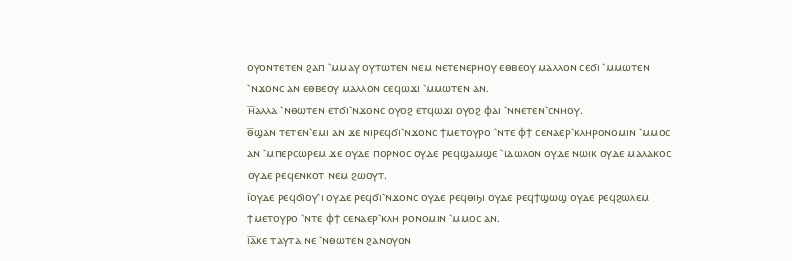ⲟⲩⲟⲛⲧⲉⲧⲉⲛ ϩⲁⲡ ⳿ⲙⲙⲁⲩ ⲟⲩⲧⲱⲧⲉⲛ ⲛⲉⲙ ⲛⲉⲧⲉⲛⲉⲣⲏⲟⲩ ⲉⲑⲃⲉⲟⲩ ⲙⲁⲗⲗⲟⲛ ⲥⲉϭⲓ ⳿ⲙⲙⲱⲧⲉⲛ ⳿ⲛϫⲟⲛⲥ ⲁⲛ ⲉⲑⲃⲉⲟⲩ ⲙⲁⲗⲗⲟⲛ ⲥⲉϥⲱϫⲓ ⳿ⲙⲙⲱⲧⲉⲛ ⲁⲛ.
ⲏ̅ⲁⲗⲗⲁ ⳿ⲛⲑⲱⲧⲉⲛ ⲉⲧϭⲓ⳿ⲛϫⲟⲛⲥ ⲟⲩⲟϩ ⲉⲧϥⲱϫⲓ ⲟⲩⲟϩ ⲫⲁⲓ ⳿ⲛⲛⲉⲧⲉⲛ⳿ⲥⲛⲏⲟⲩ.
ⲑ̅ϣⲁⲛ ⲧⲉⲧⲉⲛ⳿ⲉⲙⲓ ⲁⲛ ϫⲉ ⲛⲓⲣⲉϥϭⲓ⳿ⲛϫⲟⲛⲥ ϯⲙⲉⲧⲟⲩⲣⲟ ⳿ⲛⲧⲉ ⲫϯ ⲥⲉⲛⲁⲉⲣ⳿ⲕⲗⲏⲣⲟⲛⲟⲙⲓⲛ ⳿ⲙⲙⲟⲥ ⲁⲛ ⳿ⲙⲡⲉⲣⲥⲱⲣⲉⲙ ϫⲉ ⲟⲩⲇⲉ ⲡⲟⲣⲛⲟⲥ ⲟⲩⲇⲉ ⲣⲉϥϣⲁⲙϣⲉ ⳿ⲓⲇⲱⲗⲟⲛ ⲟⲩⲇⲉ ⲛⲱⲓⲕ ⲟⲩⲇⲉ ⲙⲁⲗⲁⲕⲟⲥ ⲟⲩⲇⲉ ⲣⲉϥⲉⲛⲕⲟⲧ ⲛⲉⲙ ϩⲱⲟⲩⲧ.
ⲓ̅ⲟⲩⲇⲉ ⲣⲉϥϭⲓⲟⲩ⳿ⲓ ⲟⲩⲇⲉ ⲣⲉϥϭⲓ⳿ⲛϫⲟⲛⲥ ⲟⲩⲇⲉ ⲣⲉϥⲑⲓϧⲓ ⲟⲩⲇⲉ ⲣⲉϥϯϣⲱϣ ⲟⲩⲇⲉ ⲣⲉϥϩⲱⲗⲉⲙ ϯⲙⲉⲧⲟⲩⲣⲟ ⳿ⲛⲧⲉ ⲫϯ ⲥⲉⲛⲁⲉⲣ⳿ⲕⲗⲏ ⲣⲟⲛⲟⲙⲓⲛ ⳿ⲙⲙⲟⲥ ⲁⲛ.
ⲓ̅ⲁ̅ⲕⲉ ⲧⲁⲩⲧⲁ ⲛⲉ ⳿ⲛⲑⲱⲧⲉⲛ ϩⲁⲛⲟⲩⲟⲛ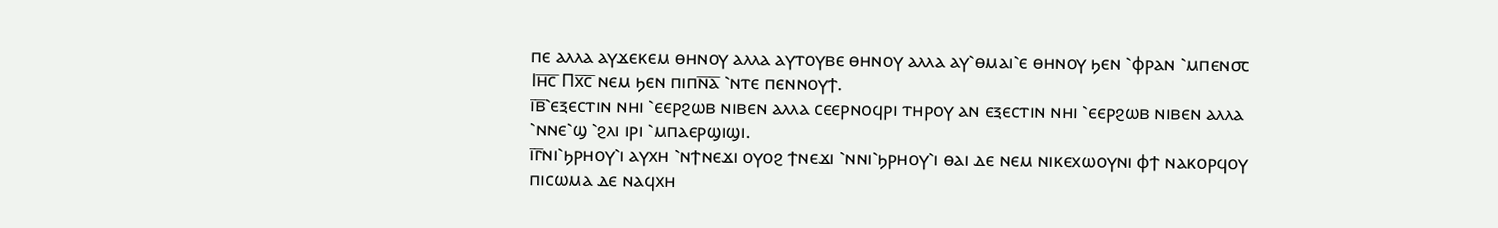ⲡⲉ ⲁⲗⲗⲁ ⲁⲩϫⲉⲕⲉⲙ ⲑⲏⲛⲟⲩ ⲁⲗⲗⲁ ⲁⲩⲧⲟⲩⲃⲉ ⲑⲏⲛⲟⲩ ⲁⲗⲗⲁ ⲁⲩ⳿ⲑⲙⲁⲓ⳿ⲉ ⲑⲏⲛⲟⲩ ϧⲉⲛ ⳿ⲫⲣⲁⲛ ⳿ⲙⲡⲉⲛ⳪ Ⲓⲏ̅ⲥ̅ Ⲡⲭ̅ⲥ̅ ⲛⲉⲙ ϧⲉⲛ ⲡⲓⲡⲛ̅ⲁ̅ ⳿ⲛⲧⲉ ⲡⲉⲛⲛⲟⲩϯ.
ⲓ̅ⲃ̅⳿ⲉⲝⲉⲥⲧⲓⲛ ⲛⲏⲓ ⳿ⲉⲉⲣϩⲱⲃ ⲛⲓⲃⲉⲛ ⲁⲗⲗⲁ ⲥⲉⲉⲣⲛⲟϥⲣⲓ ⲧⲏⲣⲟⲩ ⲁⲛ ⲉⲝⲉⲥⲧⲓⲛ ⲛⲏⲓ ⳿ⲉⲉⲣϩⲱⲃ ⲛⲓⲃⲉⲛ ⲁⲗⲗⲁ ⳿ⲛⲛⲉ⳿ϣ ⳿ϩⲗⲓ ⲓⲣⲓ ⳿ⲙⲡⲁⲉⲣϣⲓϣⲓ.
ⲓ̅ⲅ̅ⲛⲓ⳿ϧⲣⲏⲟⲩ⳿ⲓ ⲁⲩⲭⲏ ⳿ⲛϯⲛⲉϫⲓ ⲟⲩⲟϩ ϯⲛⲉϫⲓ ⳿ⲛⲛⲓ⳿ϧⲣⲏⲟⲩ⳿ⲓ ⲑⲁⲓ ⲇⲉ ⲛⲉⲙ ⲛⲓⲕⲉⲭⲱⲟⲩⲛⲓ ⲫϯ ⲛⲁⲕⲟⲣϥⲟⲩ ⲡⲓⲥⲱⲙⲁ ⲇⲉ ⲛⲁϥⲭⲏ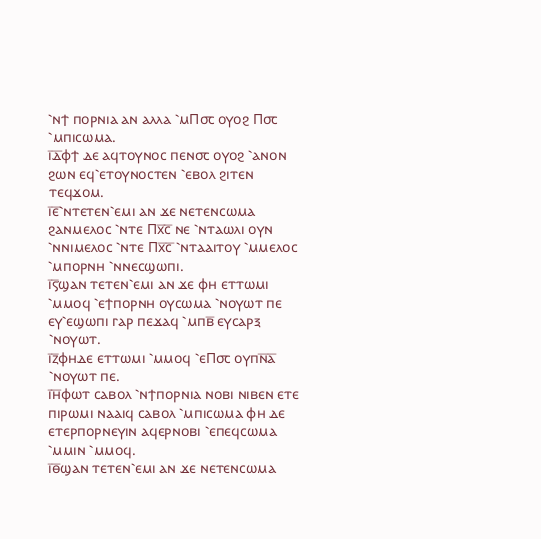⳿ⲛϯ ⲡⲟⲣⲛⲓⲁ ⲁⲛ ⲁⲗⲗⲁ ⳿ⲙⲠ⳪ ⲟⲩⲟϩ Ⲡ⳪ ⳿ⲙⲡⲓⲥⲱⲙⲁ.
ⲓ̅ⲇ̅ⲫϯ ⲇⲉ ⲁϥⲧⲟⲩⲛⲟⲥ ⲡⲉⲛ⳪ ⲟⲩⲟϩ ⳿ⲁⲛⲟⲛ ϩⲱⲛ ⲉϥ⳿ⲉⲧⲟⲩⲛⲟⲥⲧⲉⲛ ⳿ⲉⲃⲟⲗ ϩⲓⲧⲉⲛ ⲧⲉϥϫⲟⲙ.
ⲓ̅ⲉ̅⳿ⲛⲧⲉⲧⲉⲛ⳿ⲉⲙⲓ ⲁⲛ ϫⲉ ⲛⲉⲧⲉⲛⲥⲱⲙⲁ ϩⲁⲛⲙⲉⲗⲟⲥ ⳿ⲛⲧⲉ Ⲡⲭ̅ⲥ̅ ⲛⲉ ⳿ⲛⲧⲁⲱⲗⲓ ⲟⲩⲛ ⳿ⲛⲛⲓⲙⲉⲗⲟⲥ ⳿ⲛⲧⲉ Ⲡⲭ̅ⲥ̅ ⳿ⲛⲧⲁⲁⲓⲧⲟⲩ ⳿ⲙⲙⲉⲗⲟⲥ ⳿ⲙⲡⲟⲣⲛⲏ ⳿ⲛⲛⲉⲥϣⲱⲡⲓ.
ⲓ̅ⲋ̅ϣⲁⲛ ⲧⲉⲧⲉⲛ⳿ⲉⲙⲓ ⲁⲛ ϫⲉ ⲫⲏ ⲉⲧⲧⲱⲙⲓ ⳿ⲙⲙⲟϥ ⳿ⲉϯⲡⲟⲣⲛⲏ ⲟⲩⲥⲱⲙⲁ ⳿ⲛⲟⲩⲱⲧ ⲡⲉ ⲉⲩ⳿ⲉϣⲱⲡⲓ ⲅⲁⲣ ⲡⲉϫⲁϥ ⳿ⲙⲡⲃ̅ ⲉⲩⲥⲁⲣⲝ ⳿ⲛⲟⲩⲱⲧ.
ⲓ̅ⲍ̅ⲫⲏⲇⲉ ⲉⲧⲧⲱⲙⲓ ⳿ⲙⲙⲟϥ ⳿ⲉⲠ⳪ ⲟⲩⲡⲛ̅ⲁ̅ ⳿ⲛⲟⲩⲱⲧ ⲡⲉ.
ⲓ̅ⲏ̅ⲫⲱⲧ ⲥⲁⲃⲟⲗ ⳿ⲛϯⲡⲟⲣⲛⲓⲁ ⲛⲟⲃⲓ ⲛⲓⲃⲉⲛ ⲉⲧⲉ ⲡⲓⲣⲱⲙⲓ ⲛⲁⲁⲓϥ ⲥⲁⲃⲟⲗ ⳿ⲙⲡⲓⲥⲱⲙⲁ ⲫⲏ ⲇⲉ ⲉⲧⲉⲣⲡⲟⲣⲛⲉⲩⲓⲛ ⲁϥⲉⲣⲛⲟⲃⲓ ⳿ⲉⲡⲉϥⲥⲱⲙⲁ ⳿ⲙⲙⲓⲛ ⳿ⲙⲙⲟϥ.
ⲓ̅ⲑ̅ϣⲁⲛ ⲧⲉⲧⲉⲛ⳿ⲉⲙⲓ ⲁⲛ ϫⲉ ⲛⲉⲧⲉⲛⲥⲱⲙⲁ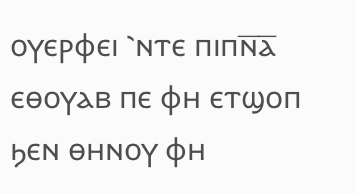ⲟⲩⲉⲣⲫⲉⲓ ⳿ⲛⲧⲉ ⲡⲓⲡⲛ̅ⲁ̅ ⲉⲑⲟⲩⲁⲃ ⲡⲉ ⲫⲏ ⲉⲧϣⲟⲡ ϧⲉⲛ ⲑⲏⲛⲟⲩ ⲫⲏ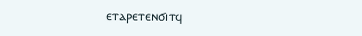ⲉⲧⲁⲣⲉⲧⲉⲛϭⲓⲧϥ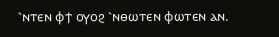⳿ⲛⲧⲉⲛ ⲫϯ ⲟⲩⲟϩ ⳿ⲛⲑⲱⲧⲉⲛ ⲫⲱⲧⲉⲛ ⲁⲛ.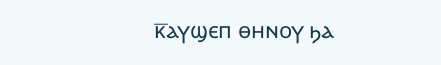ⲕ̅ⲁⲩϣⲉⲡ ⲑⲏⲛⲟⲩ ϧⲁ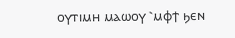ⲟⲩⲧⲓⲙⲏ ⲙⲁⲱⲟⲩ ⳿ⲙⲫϯ ϧⲉⲛ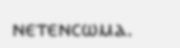ⲛⲉⲧⲉⲛⲥⲱⲙⲁ.